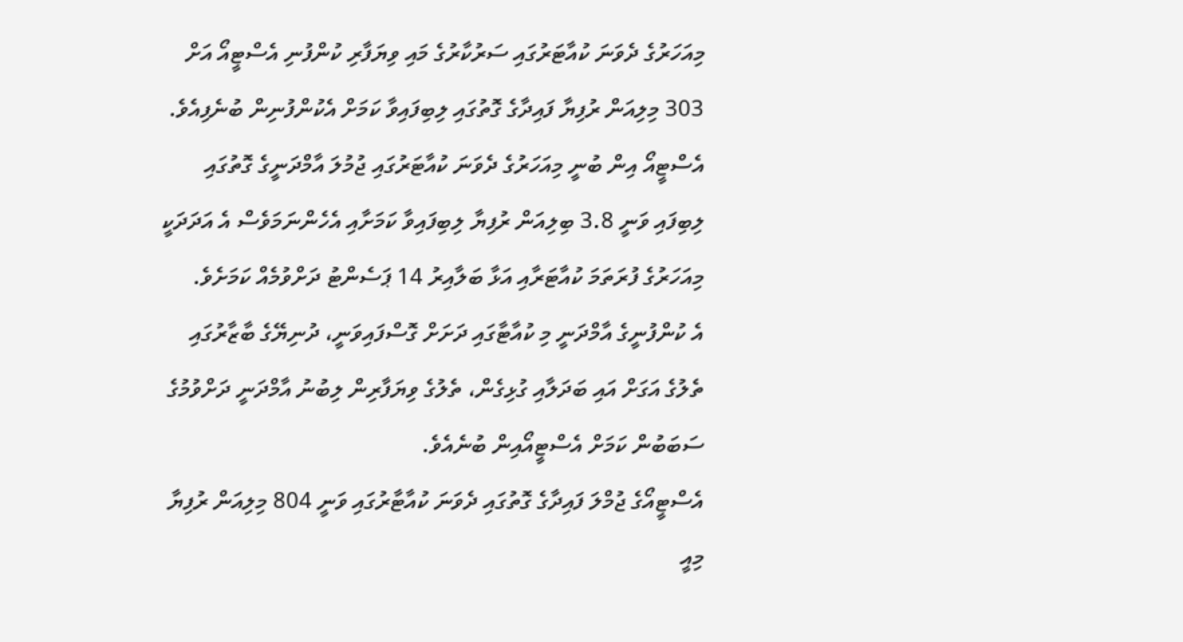މިއަހަރުގެ ދެވަނަ ކުއާޓަރުގައި ސަރުކާރުގެ މައި ވިޔަފާރި ކުންފުނި އެސްޓީއޯ އަށް 303 މިލިއަން ރުފިޔާ ފައިދާގެ ގޮތުގައި ލިބިފައިވާ ކަމަށް އެކުންފުނިން ބުނެފިއެވެ.
އެސްޓީއޯ އިން ބުނީ މިއަހަރުގެ ދެވަނަ ކުއާޓަރުގައި ޖުމުލަ އާމްދަނީގެ ގޮތުގައި ލިބިފައި ވަނީ 3.8 ބިލިއަން ރުފިޔާ ލިބިފައިވާ ކަމަށާއި އެހެންނަމަވެސް އެ އަދަދަކީ މިއަހަރުގެ ފުރަތަމަ ކުއާޓަރާއި އަޅާ ބަލާއިރު 14 ޕަސެންޓު ދަށްވުމެއް ކަމަށެވެ.
އެ ކުންފުނީގެ އާމްދަނީ މި ކުއާޓާގައި ދަށަށް ގޮސްފައިވަނީ، ދުނިޔޭގެ ބާޒާރުގައި ތެލުގެ އަގަށް އައި ބަދަލާއި ގުޅިގެން، ތެލުގެ ވިޔަފާރިން ލިބުނު އާމްދަނީ ދަށްވުމުގެ ސަބަބުން ކަމަށް އެސްޓީއޯއިން ބުނެއެވެ.
އެސްޓީއޯގެ ޖުމްލަ ފައިދާގެ ގޮތުގައި ދެވަނަ ކުއާޓާރުގައި ވަނީ 804 މިލިއަން ރުފިޔާ މިއީ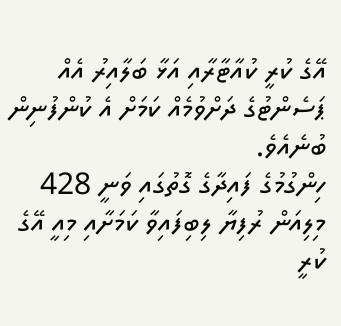އޭގެ ކުރީ ކުއާޓާރާއި އަޅާ ބަލާއިރު އެއް ޕަސެންޓުގެ ދަށްވުމެއް ކަމަށް އެ ކުންފުނިން ބުނެއެވެ.
ހިންގުމުގެ ފައިދާގެ ގޮތުގައި ވަނީ 428 މިލިއަން ރުފިޔާ ލިބިފައިވާ ކަމަށާއި މިއީ އޭގެ ކުރީ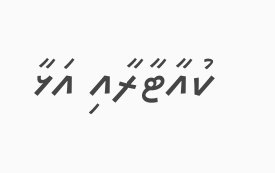ކުއާޓާރާއި އަޅާ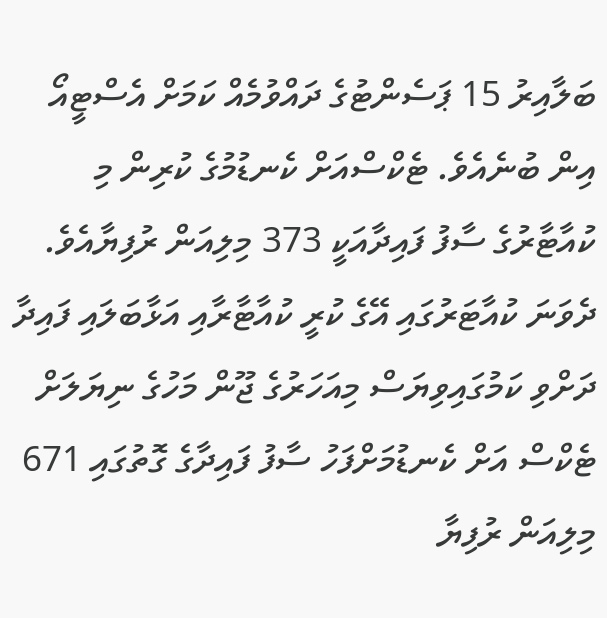ބަލާއިރު 15 ޕަސެންޓުގެ ދައްވުމެއް ކަމަށް އެސްޓީއޯ އިން ބުނެއެވެ. ޓެކްސްއަށް ކެނޑުމުގެ ކުރިން މި ކުއާޓާރުގެ ސާފު ފައިދާއަކީ 373 މިލިއަން ރުފިޔާއެވެ.
ދެވަނަ ކުއާޓަރުގައި އޭގެ ކުރީ ކުއާޓާރާއި އަޅާބަލައި ފައިދާ ދަށްވި ކަމުގައިވިޔަސް މިއަހަރުގެ ޖޫން މަހުގެ ނިޔަލަށް ޓެކްސް އަށް ކެނޑުމަށްފަހު ސާފު ފައިދާގެ ގޮތުގައި 671 މިލިއަން ރުފިޔާ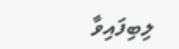ލިބިފައިވާ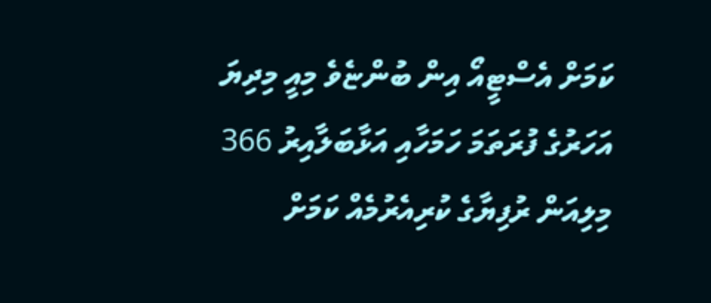ކަމަށް އެސްޓީއޯ އިން ބުންޏެވެ މިއީ މިދިޔަ އަހަރުގެ ފުރަތަމަ ހަމަހާއި އަޅާބަލާއިރު 366 މިލިއަން ރުފިޔާގެ ކުރިއެރުމެއް ކަމަށް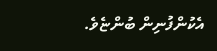އެކުންފުނިން ބުންޏެވެ.